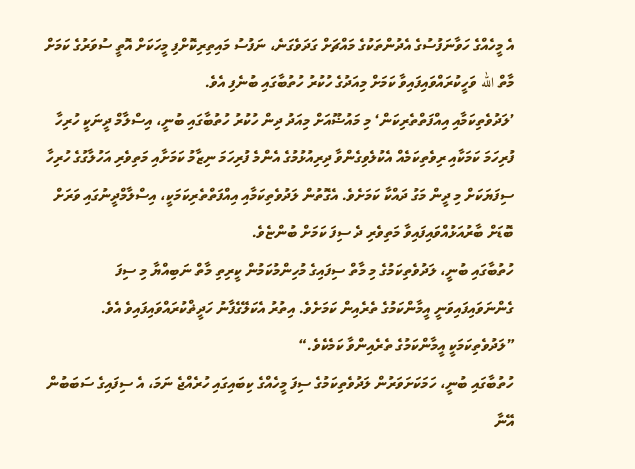އެ މީހެއްގެ ހަވާނަފުސުގެ އެދުންތަކުގެ މައްޗަށް ގަދަވެގަނެ، ނަފުސު މައިތިރިކޮށްފި މީހަކަށް އޮތީ ސުވަރުގެ ކަމަށް މާތް الله ވަހީކުރައްވައިފައިވާ ކަމަށް މިއަދުގެ ހުކުރު ހުތުބާގައި ބުނެފި އެވެ.
’ލަދުވެތިކަމާއި އިއްފަތްތެރިކަން‘ މި މައުޟޫއަށް މިއަދު ދިން ހުކުރު ހުތުބާގައި ބުނީ، އިސްލާމް ދީނަކީ ހުރިހާ ފުރިހަމަ ކަމަކާއި ރިވެތިކަމެއް އެކުލެވިގެންވާ ދިރިއުޅުމުގެ އެންމެ ފުރިހަމަ ނިޒާމު ކަމަށާއި މަތިވެރި އަހުލާގުގެ ހުރިހާ ސިފަޔަކަށް މި ދީން މަގު ދައްކާ ކަމަށެވެ. އެގޮތުން ލަދުވެތިކަމާއި އިއްފަތްތެރިކަމަކީ، އިސްލާމްދީނުގައި ވަރަށް ބޮޑަށް ބާރުއަޅުއްވައިފައިވާ މަތިވެރި ދެ ސިފަ ކަމަށް ބުންޏެވެ.
ހުތުބާގައި ބުނީ، ލަދުވެތިކަމުގެ މި މާތް ސިފައިގެ މުހިންމުކަމުން ކީރިތި މާތް ނަބިއްޔާ މި ސިފަ ގެންނަވައިފައިވަނީ އީމާންކަމުގެ ތެރެއިން ކަމަށެވެ. އިތުރު އެކަލޭގެފާނު ހަދީޡްކުރައްވައިފައިވެ އެވެ. ”ލަދުވެތިކަމަކީ އީމާންކަމުގެ ތެރެއިންވާ ކަމެކެވެ.“
ހުތުބާގައި ބުނީ، ހަމަކަށަވަރުން ލަދުވެތިކަމުގެ ސިފަ މީހެއްގެ ކިބައިގައި ހުރެއްޖެ ނަމަ، އެ ސިފައިގެ ސަބަބުން އޭނާ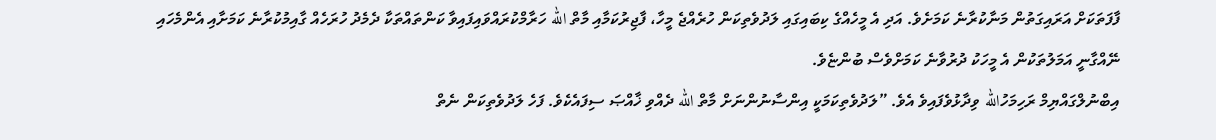ފާފަތަކަށް އަރައިގަތުން މަނާކުރާނެ ކަމަށެވެ. އަދި އެ މީހެއްގެ ކިބައިގައި ލަދުވެތިކަން ހުރެއްޖެ މީހާ، ފާޖިރުކަމާއި މާތް الله ހަރާމްކުރައްވައިފައިވާ ކަންތައްތަކާ ދެމެދު ހުރަހެއް ގާއިމުކުރާނެ ކަމަށާއި އެންމެހައި ނޭއްގާނީ އަމަލުތަކުން އެ މީހަކު ދުރުވާނެ ކަމަށްވެސް ބުންޏެވެ.
އިބްނުލްގައްޔިމް ރަހިމަހުالله ވިދާޅުވެފައިވެ އެވެ. ”ލަދުވެތިކަމަކީ އިންސާނުންނަށް މާތް الله ދެއްވި ޚާއްޞަ ސިފައެކެވެ. ފަހެ ލަދުވެތިކަން ނެތް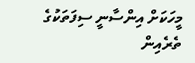މީހަކަށް އިންސާނީ ސިފަތަކުގެ ތެރެއިން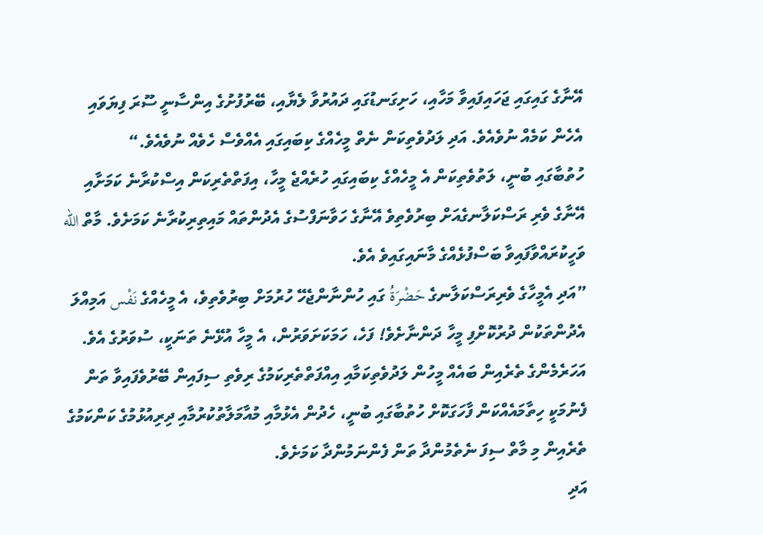އޭނާގެ ގައިގައި ޖަހައިފައިވާ މަހާއި، ހަށިގަނޑުގައި ދައުރުވާ ލެޔާއި، ބޭރުފުށުގެ އިންސާނީ ސޫރަ ފިޔަވައި އެހެން ކަމެއް ނުވެއެވެ. އަދި ލަދުވެތިކަން ނެތް މީހެއްގެ ކިބައިގައި އެއްވެސް ހެވެއް ނުވެއެވެ.“
ހުތުބާގައި ބުނީ، ލަތުވެތިކަން އެ މީހެއްގެ ކިބައިގައި ހުރެއްޖެ މީހާ، އިފަތްތެރިކަން އިސްކުރާނެ ކަމަށާއި އޭނާގެ ވެރި ރަސްކަލާނގެއަށް ބިރުވެތިވެ އޭނާގެ ހަވާނަފްސުގެ އެދުންތައް މައިތިރިކުރާނެ ކަމަށެވެ. މާތް الله ވަހީކުރައްވާފައިވާ ބަސްފުޅެއްގެ މާނައިގައިވެ އެވެ.
”އަދި އެމީހާގެ ވެރިރަސްކަލާނގެ حَضْرَةُ ގައި ހުންނާންޖެހޭ ހުރުމަށް ބިރުވެތިވެ، އެ މީހެއްގެ نَفْس އަމިއްލަ އެދުންތަކުން ދުރުކޮށްފި މީހާ ދަންނާށެވެ! ފަހެ، ހަމަކަށަވަރުން، އެ މީހާ އުޅޭނެ ތަނަކީ، ސުވަރުގެ އެވެ.
އަހަރެމެންގެ ތެރެއިން ބައެއް މީހުން ލަދުވެތިކަމާއި އިއްފަތްތެރިކަމުގެ ރިވެތި ސިފައިން ބޭރުވެފައިވާ ތަން ފެނުމަކީ ހިތާމައެއްކަން ފާހަގަކޮށް ހުތުބާގައި ބުނީ، ހެދުން އެޅުމާއި މުއާމަލާތުކުރުމާއި ދިރިއުޅުމުގެ ކަންކަމުގެ ތެރެއިން މި މާތް ސިފަ ނެތެމުންދާ ތަން ފެންނަމުންދާ ކަމަށެވެ.
އަދި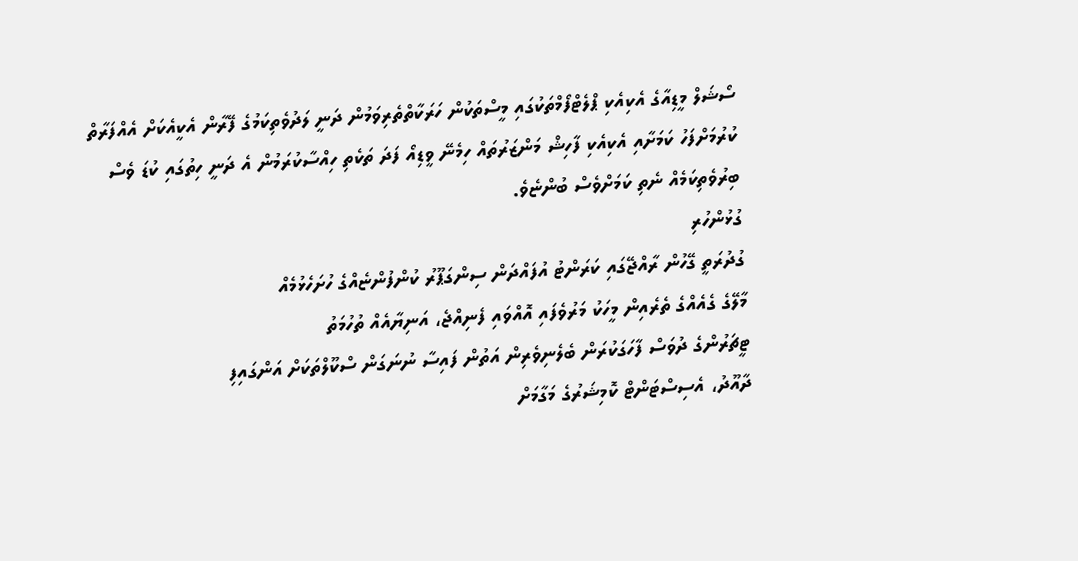ސޯޝަލް މީޑިއާގެ އެކިއެކި ޕްލެޓްފޯމްތަކުގައި މީސްތަކުން ހަރަކާތްތެރިވަމުން ދަނީ ލަދުވެތިކަމުގެ ފޭރާން އެކީއެކަށް އެއްފަރާތް ކުރުމަށްފަހު ކަމަށާއި އެކިއެކި ފާހިޝް މަންޒަރުތައް ހިމެނޭ ވީޑިއޯ ފަދަ ތަކެތި ހިއްސާކުރަމުން އެ ދަނީ ހިތުގައި ކުޑަ ވެސް ބިރުވެތިކަމެއް ނެތި ކަމަށްވެސް ބުންޏެވެ.
ގުޅުންހުރި
ގުދުރަތީ ގޭހުން ރާއްޖޭގައި ކަރަންޓު އުފައްދަން ސިންގަޕޫރު ކުންފުންޏެއްގެ ހުށަހެޅުމެއް
މާލޭގެ ގެއެއްގެ ތެރެއިން މީހަކު މަރުވެފައި އޮއްވައި ފެނިއްޖެ، އަނިޔާއެއް ތުހުމަތު
ޓީޗަރުންގެ ދުވަސް ފާހަގަކުރަން ބެލެނިވެރިން އަތުން ފައިސާ ނުނަގަން ސްކޫލްތަކަށް އަންގައިފި
ދާއޫދު، އެސިސްޓަންޓް ކޮމިޝަރުގެ މަގާމަށް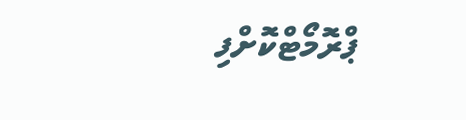ޕްރޮމޯޓްކޮށްފި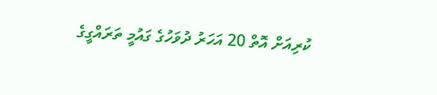ކުރިއަށް އޮތް 20 އަހަރު ދުވަހުގެ ގައުމީ ތަރައްގީގެ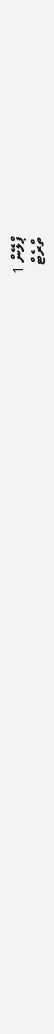ޕްލޭން 1
ތްރެޓް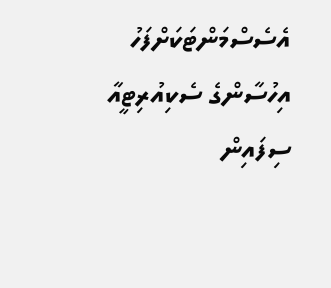އެސެސްމަންޓަކަށްފަހު އިހުސާންގެ ސެކިއުރިޓީއާ ސިފައިން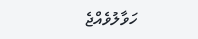ހަވާލުވެއްޖެ